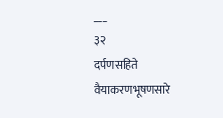___
३२
दर्पणसहिते वैयाकरणभूषणसारे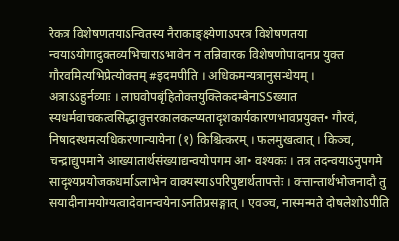रेकत्र विशेषणतयाऽन्वितस्य नैराकाङ्क्ष्येणाऽपरत्र विशेषणतया न्वयाऽयोगादुक्तव्यभिचाराऽभावेन न तन्निवारक विशेषणोपादानप्र युक्त गौरवमित्यभिप्रेत्योक्तम् #इदमपीति । अधिकमन्यत्रानुसन्धेयम् ।
अत्राऽऽहुर्नव्याः । लाघवोपबृंहितोक्तयुक्तिकदम्बेनाSSख्यात
स्यधर्मवाचकत्वसिद्धावुत्तरकालकल्प्यतादृशकार्यकारणभावप्रयुक्त• गौरवं, निषादस्थमत्यधिकरणान्यायेना (१) किश्चित्करम् । फलमुखत्वात् । किञ्च, चन्द्राद्युपमाने आख्यातार्थसंख्याद्यन्वयोपगम आ• वश्यकः । तत्र तदन्वयाऽनुपगमे सादृश्यप्रयोजकधर्माऽलाभेन वाक्यस्याऽपरिपुष्टार्थतापत्तेः । क्त्तान्तार्थभोजनादौ तु सयादीनामयोग्यत्वादेवानन्वयेनाऽनतिप्रसङ्गात् । एवञ्च, नास्मन्मते दोषलेशोऽपीति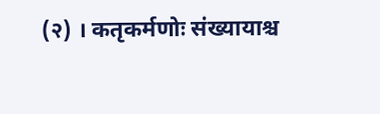(२) । कतृकर्मणोः संख्यायाश्च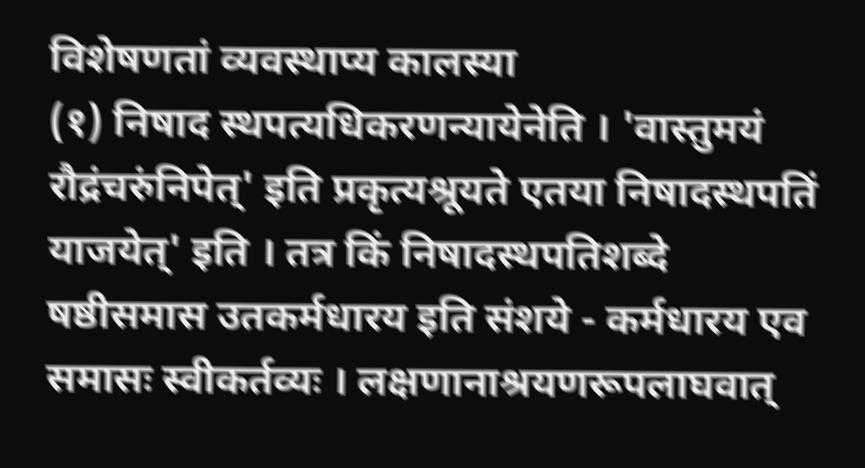विशेषणतां व्यवस्थाप्य कालस्या
(१) निषाद स्थपत्यधिकरणन्यायेनेति । 'वास्तुमयं रौद्रंचरुंनिपेत्' इति प्रकृत्यश्रूयते एतया निषादस्थपतिं याजयेत्' इति । तत्र किं निषादस्थपतिशब्दे षष्ठीसमास उतकर्मधारय इति संशये - कर्मधारय एव समासः स्वीकर्तव्यः । लक्षणानाश्रयणरूपलाघवात्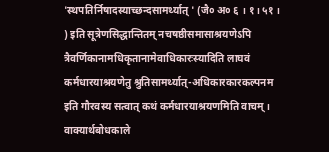'स्थपतिर्निषादस्याच्छन्दसामर्थ्यात् ' (जै० अ० ६ । १। ५१ । ) इति सूत्रेणसिद्धान्तितम् नचषष्ठीसमासाश्रयणेऽपि त्रैवर्णिकानामधिकृतानामेवाधिकारःस्यादिति लाघवं कर्मधारयाश्रयणेतु श्रुतिसामर्थ्यात्-अधिकारकारकल्पनम इति गौरवस्य सत्वात् कथं कर्मधारयाश्रयणमिति वाचम् । वाक्यार्थबोधकाले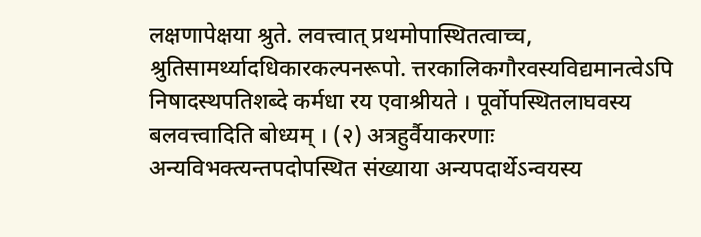लक्षणापेक्षया श्रुते. लवत्त्वात् प्रथमोपास्थितत्वाच्च, श्रुतिसामर्थ्यादधिकारकल्पनरूपो. त्तरकालिकगौरवस्यविद्यमानत्वेऽपि निषादस्थपतिशब्दे कर्मधा रय एवाश्रीयते । पूर्वोपस्थितलाघवस्य बलवत्त्वादिति बोध्यम् । (२) अत्रहुर्वैयाकरणाः अन्यविभक्त्यन्तपदोपस्थित संख्याया अन्यपदार्थेऽन्वयस्य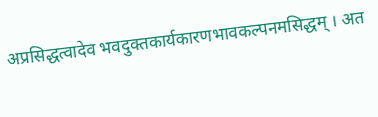अप्रसिद्धत्वादेव भवदुक्तकार्यकारणभावकल्पनमसिद्धम् । अत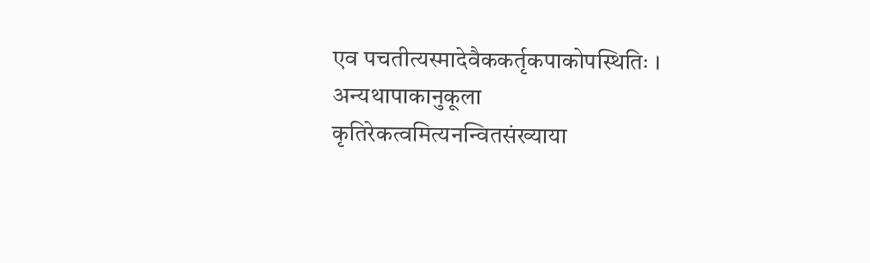एव पचतीत्यस्मादेवैककर्तृकपाकोपस्थितिः । अन्यथापाकानुकूला कृतिरेकत्वमित्यनन्वितसंख्याया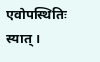एवोपस्थितिः स्यात् ।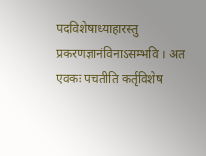पदविशेषाध्याहारस्तु प्रकरणज्ञानंविनाऽसम्भवि । अत एवकः पचतीति कर्तृविशेष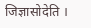जिज्ञासोदेति ।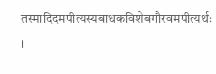तस्मादिदमपीत्यस्यबाधकविशेबगौरवमपीत्यर्थः ।